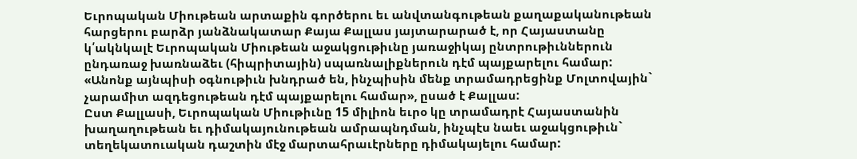Եւրոպական Միութեան արտաքին գործերու եւ անվտանգութեան քաղաքականութեան հարցերու բարձր յանձնակատար Քայա Քալլաս յայտարարած է, որ Հայաստանը կ՛ակնկալէ Եւրոպական Միութեան աջակցութիւնը յառաջիկայ ընտրութիւններուն ընդառաջ խառնաձեւ (հիպրիտային) սպառնալիքներուն դէմ պայքարելու համար:
«Անոնք այնպիսի օգնութիւն խնդրած են, ինչպիսին մենք տրամադրեցինք Մոլտովային` չարամիտ ազդեցութեան դէմ պայքարելու համար», ըսած է Քալլաս:
Ըստ Քալլասի, Եւրոպական Միութիւնը 15 միլիոն եւրօ կը տրամադրէ Հայաստանին խաղաղութեան եւ դիմակայունութեան ամրապնդման, ինչպէս նաեւ աջակցութիւն` տեղեկատուական դաշտին մէջ մարտահրաւէրները դիմակայելու համար: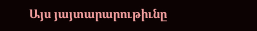Այս յայտարարութիւնը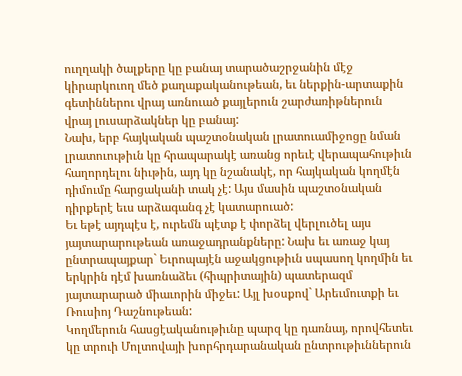ուղղակի ծալքերը կը բանայ տարածաշրջանին մէջ կիրարկուող մեծ քաղաքականութեան, եւ ներքին-արտաքին գետիններու վրայ առնուած քայլերուն շարժառիթներուն վրայ լուսարձակներ կը բանայ:
Նախ, երբ հայկական պաշտօնական լրատուամիջոցը նման լրատուութիւն կը հրապարակէ առանց որեւէ վերապահութիւն հաղորդելու նիւթին, այդ կը նշանակէ, որ հայկական կողմէն դիմումը հարցականի տակ չէ: Այս մասին պաշտօնական դիրքերէ եւս արձագանգ չէ կատարուած:
Եւ եթէ այդպէս է, ուրեմն պէտք է փորձել վերլուծել այս յայտարարութեան առաջադրանքները: Նախ եւ առաջ կայ ընտրապայքար` Եւրոպայէն աջակցութիւն սպասող կողմին եւ երկրին դէմ խառնաձեւ (հիպրիտային) պատերազմ յայտարարած միաւորին միջեւ: Այլ խօսքով` Արեւմուտքի եւ Ռուսիոյ Դաշնութեան:
Կողմերուն հասցէականութիւնը պարզ կը դառնայ, որովհետեւ կը տրուի Մոլտովայի խորհրդարանական ընտրութիւններուն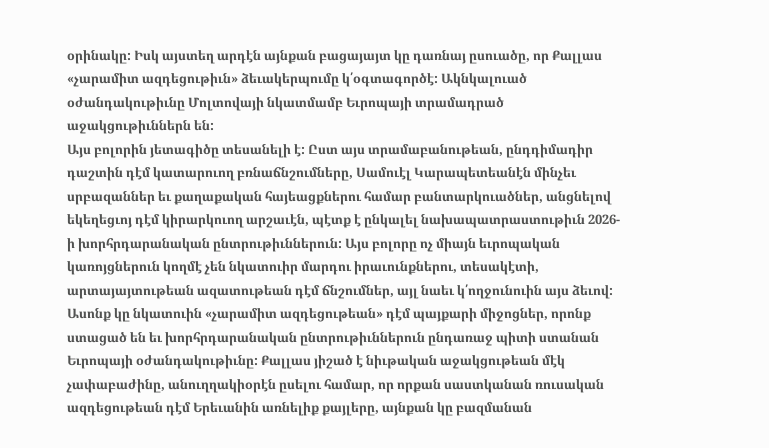օրինակը: Իսկ այստեղ արդէն այնքան բացայայտ կը դառնայ ըսուածը, որ Քալլաս «չարամիտ ազդեցութիւն» ձեւակերպումը կ՛օգտագործէ: Ակնկալուած օժանդակութիւնը Մոլտովայի նկատմամբ Եւրոպայի տրամադրած աջակցութիւններն են:
Այս բոլորին յետագիծը տեսանելի է: Ըստ այս տրամաբանութեան, ընդդիմադիր դաշտին դէմ կատարուող բռնաճնշումները, Սամուէլ Կարապետեանէն մինչեւ սրբազաններ եւ քաղաքական հայեացքներու համար բանտարկուածներ, անցնելով եկեղեցւոյ դէմ կիրարկուող արշաւէն, պէտք է ընկալել նախապատրաստութիւն 2026-ի խորհրդարանական ընտրութիւններուն: Այս բոլորը ոչ միայն եւրոպական կառոյցներուն կողմէ չեն նկատուիր մարդու իրաւունքներու, տեսակէտի, արտայայտութեան ազատութեան դէմ ճնշումներ, այլ նաեւ կ՛ողջունուին այս ձեւով: Ասոնք կը նկատուին «չարամիտ ազդեցութեան» դէմ պայքարի միջոցներ, որոնք ստացած են եւ խորհրդարանական ընտրութիւններուն ընդառաջ պիտի ստանան Եւրոպայի օժանդակութիւնը: Քալլաս յիշած է նիւթական աջակցութեան մէկ չափաբաժինը, անուղղակիօրէն ըսելու համար, որ որքան սաստկանան ռուսական ազդեցութեան դէմ Երեւանին առնելիք քայլերը, այնքան կը բազմանան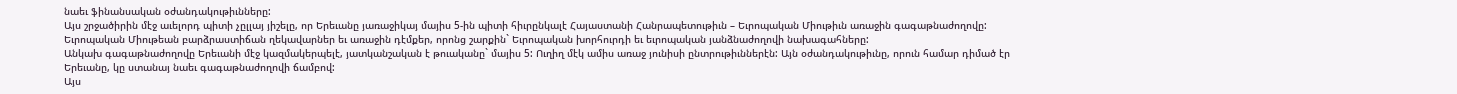նաեւ ֆինանսական օժանդակութիւնները:
Այս շրջածիրին մէջ աւելորդ պիտի չըլլայ յիշելը, որ Երեւանը յառաջիկայ մայիս 5-ին պիտի հիւրընկալէ Հայաստանի Հանրապետութիւն – Եւրոպական Միութիւն առաջին գագաթնաժողովը: Եւրոպական Միութեան բարձրաստիճան ղեկավարներ եւ առաջին դէմքեր, որոնց շարքին` Եւրոպական խորհուրդի եւ եւրոպական յանձնաժողովի նախագահները:
Անկախ գագաթնաժողովը Երեւանի մէջ կազմակերպելէ, յատկանշական է թուականը` մայիս 5: Ուղիղ մէկ ամիս առաջ յունիսի ընտրութիւններէն: Այն օժանդակութիւնը, որուն համար դիմած էր Երեւանը, կը ստանայ նաեւ գագաթնաժողովի ճամբով:
Այս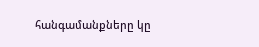հանգամանքները կը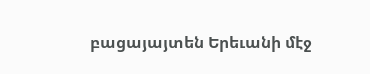բացայայտեն Երեւանի մէջ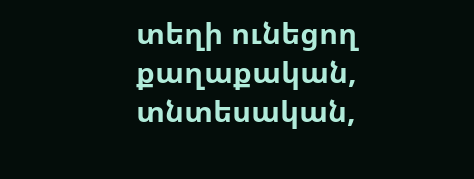տեղի ունեցող քաղաքական, տնտեսական,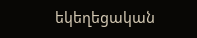եկեղեցական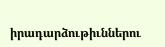իրադարձութիւններու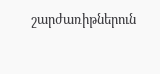շարժառիթներուն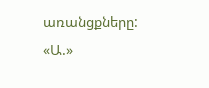առանցքները:
«Ա.»